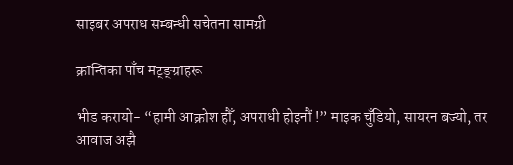साइबर अपराध सम्बन्धी सचेतना सामग्री

क्रान्तिका पाँच मट्ङ्ग्राहरू

भीड करायो- “हामी आक्रोश हौँ, अपराधी होइनौं !” माइक चुँडियो, सायरन बज्यो, तर आवाज अझै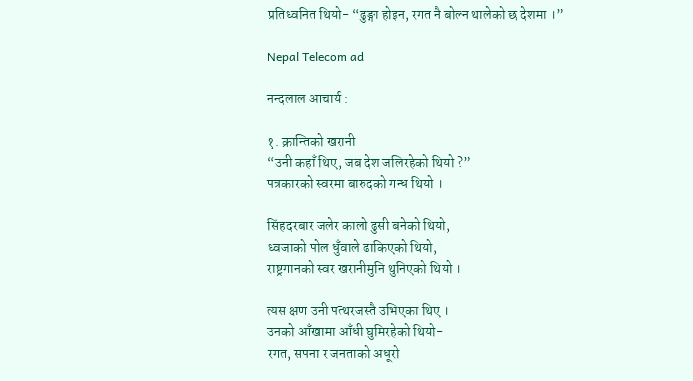प्रतिध्वनित थियो- “ढुङ्गा होइन, रगत नै बोल्न थालेको छ देशमा ।”

Nepal Telecom ad

नन्दलाल आचार्य :

१. क्रान्तिको खरानी
“उनी कहाँ थिए, जब देश जलिरहेको थियो ?”
पत्रकारको स्वरमा बारुदको गन्ध थियो ।

सिंहदरबार जलेर कालो ढुसी बनेको थियो,
ध्वजाको पोल धुँवाले ढाकिएको थियो,
राष्ट्रगानको स्वर खरानीमुनि थुनिएको थियो ।

त्यस क्षण उनी पत्थरजस्तै उभिएका थिए ।
उनको आँखामा आँधी घुमिरहेको थियो-
रगत, सपना र जनताको अधूरो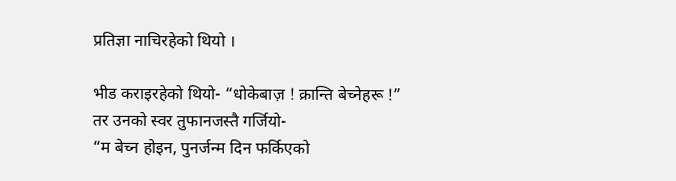प्रतिज्ञा नाचिरहेको थियो ।

भीड कराइरहेको थियो- “धोकेबाज़ ! क्रान्ति बेच्नेहरू !”
तर उनको स्वर तुफानजस्तै गर्जियो-
“म बेच्न होइन, पुनर्जन्म दिन फर्किएको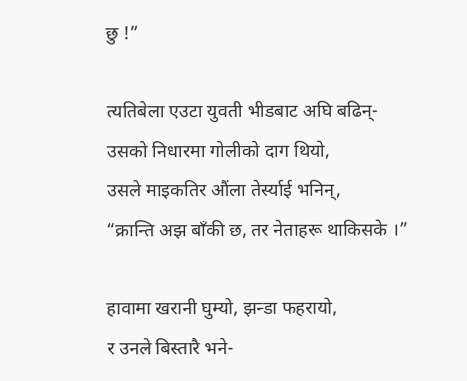छु !”

त्यतिबेला एउटा युवती भीडबाट अघि बढिन्-
उसको निधारमा गोलीको दाग थियो,
उसले माइकतिर औंला तेर्स्याई भनिन्,
“क्रान्ति अझ बाँकी छ, तर नेताहरू थाकिसके ।”

हावामा खरानी घुम्यो, झन्डा फहरायो,
र उनले बिस्तारै भने-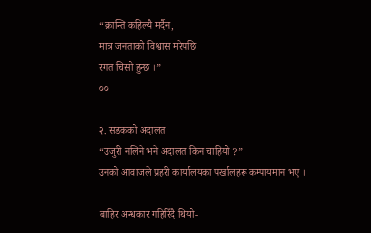“क्रान्ति कहिल्यै मर्दैन,
मात्र जनताको विश्वास मरेपछि
रगत चिसो हुन्छ ।”
००

२. सडकको अदालत
“उजुरी नलिने भने अदालत किन चाहियो ?”
उनको आवाजले प्रहरी कार्यालयका पर्खालहरू कम्पायमान भए ।

बाहिर अन्धकार गहिरिँदै थियो-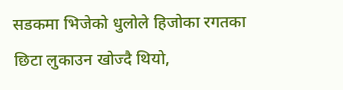सडकमा भिजेको धुलोले हिजोका रगतका छिटा लुकाउन खोज्दै थियो,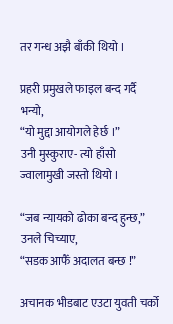तर गन्ध अझै बाँकी थियो ।

प्रहरी प्रमुखले फाइल बन्द गर्दै भन्यो,
“यो मुद्दा आयोगले हेर्छ ।”
उनी मुस्कुराए- त्यो हाँसो ज्वालामुखी जस्तो थियो ।

“जब न्यायको ढोका बन्द हुन्छ,” उनले चिच्याए,
“सडक आफैँ अदालत बन्छ !”

अचानक भीडबाट एउटा युवती चर्को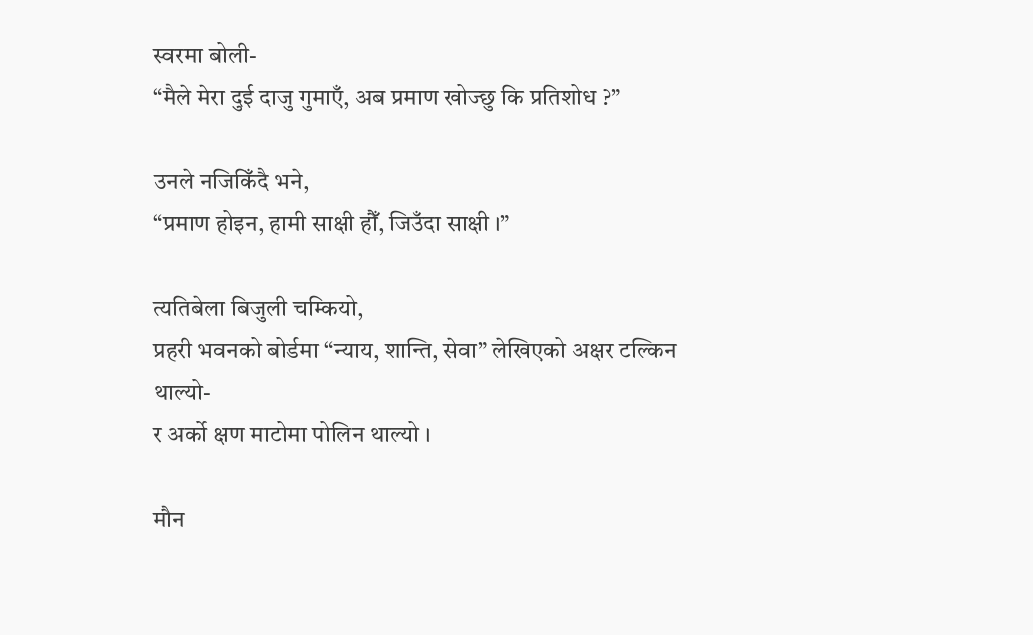स्वरमा बोली-
“मैले मेरा दुई दाजु गुमाएँ, अब प्रमाण खोज्छु कि प्रतिशोध ?”

उनले नजिकिँदै भने,
“प्रमाण होइन, हामी साक्षी हौँ, जिउँदा साक्षी ।”

त्यतिबेला बिजुली चम्कियो,
प्रहरी भवनको बोर्डमा “न्याय, शान्ति, सेवा” लेखिएको अक्षर टल्किन थाल्यो-
र अर्को क्षण माटोमा पोलिन थाल्यो ।

मौन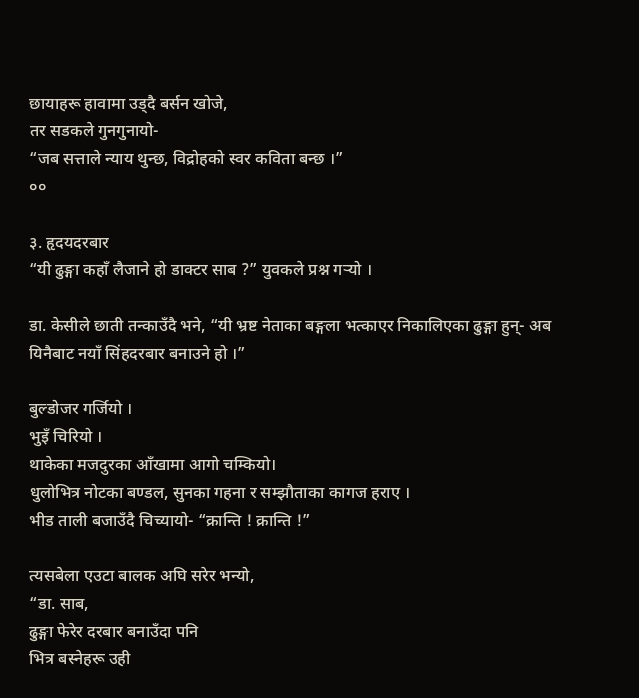छायाहरू हावामा उड्दै बर्सन खोजे,
तर सडकले गुनगुनायो-
“जब सत्ताले न्याय थुन्छ, विद्रोहको स्वर कविता बन्छ ।”
००

३. हृदयदरबार
“यी ढुङ्गा कहाँ लैजाने हो डाक्टर साब ?” युवकले प्रश्न गर्‍यो ।

डा. केसीले छाती तन्काउँदै भने, “यी भ्रष्ट नेताका बङ्गला भत्काएर निकालिएका ढुङ्गा हुन्- अब यिनैबाट नयाँ सिंहदरबार बनाउने हो ।”

बुल्डोजर गर्जियो ।
भुइँ चिरियो ।
थाकेका मजदुरका आँखामा आगो चम्कियो।
धुलोभित्र नोटका बण्डल, सुनका गहना र सम्झौताका कागज हराए ।
भीड ताली बजाउँदै चिच्यायो- “क्रान्ति ! क्रान्ति !”

त्यसबेला एउटा बालक अघि सरेर भन्यो,
“डा. साब,
ढुङ्गा फेरेर दरबार बनाउँदा पनि
भित्र बस्नेहरू उही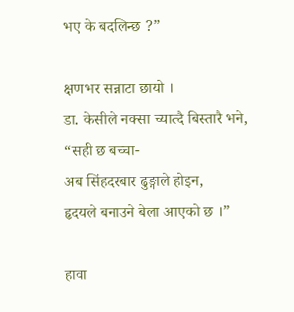भए के बदलिन्छ ?”

क्षणभर सन्नाटा छायो ।
डा. केसीले नक्सा च्यात्दै बिस्तारै भने,
“सही छ बच्चा-
अब सिंहदरबार ढुङ्गाले होइन,
हृदयले बनाउने बेला आएको छ ।”

हावा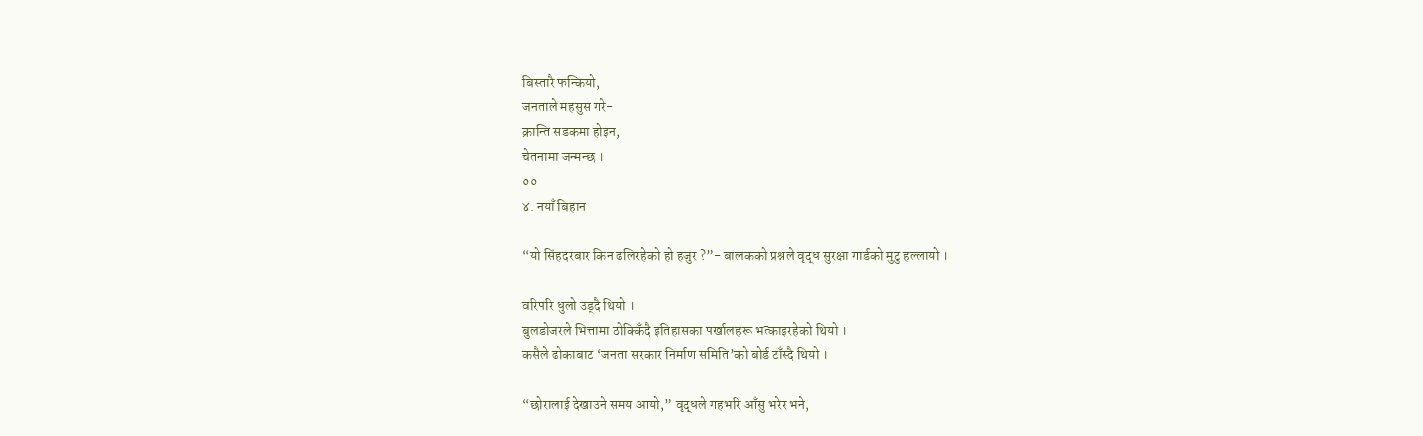बिस्तारै फन्कियो,
जनताले महसुस गरे-
क्रान्ति सडकमा होइन,
चेतनामा जन्मन्छ ।
००
४. नयाँ बिहान

“यो सिंहदरबार किन ढलिरहेको हो हजुर ?”- बालकको प्रश्नले वृद्ध सुरक्षा गार्डको मुटु हल्लायो ।

वरिपरि धुलो उड्दै थियो ।
बुलडोजरले भित्तामा ठोक्किँदै इतिहासका पर्खालहरू भत्काइरहेको थियो ।
कसैले ढोकाबाट ‘जनता सरकार निर्माण समिति’को बोर्ड टाँस्दै थियो ।

“छोरालाई देखाउने समय आयो,” वृद्धले गहभरि आँसु भरेर भने,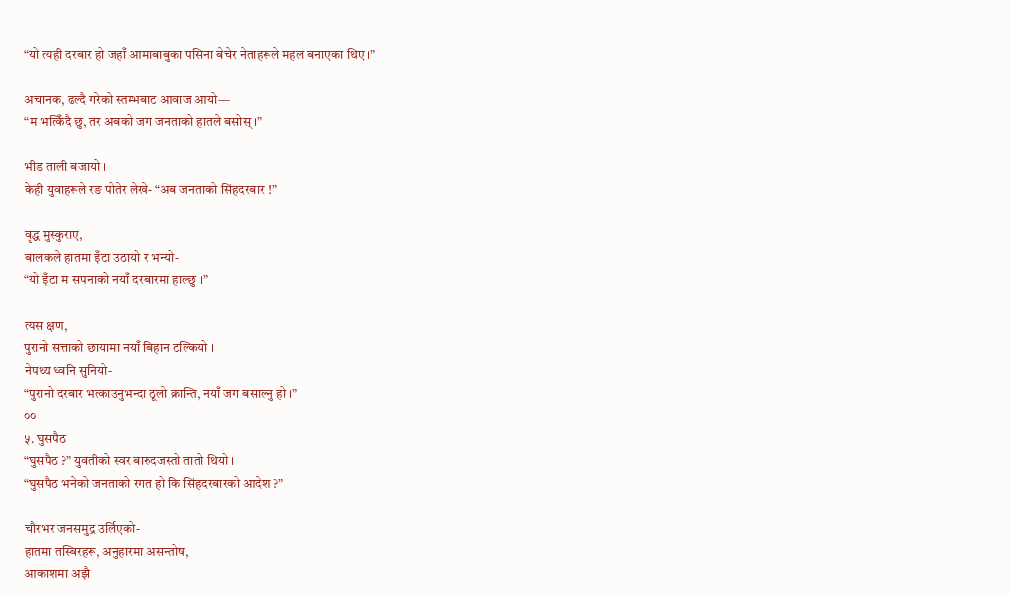“यो त्यही दरबार हो जहाँ आमाबाबुका पसिना बेचेर नेताहरूले महल बनाएका थिए ।”

अचानक, ढल्दै गरेको स्तम्भबाट आवाज आयो—
“म भत्किँदै छु, तर अबको जग जनताको हातले बसोस् ।”

भीड ताली बजायो ।
केही युवाहरूले रङ पोतेर लेखे- “अब जनताको सिंहदरबार !”

वृद्ध मुस्कुराए,
बालकले हातमा इँटा उठायो र भन्यो-
“यो इँटा म सपनाको नयाँ दरबारमा हाल्छु ।”

त्यस क्षण,
पुरानो सत्ताको छायामा नयाँ बिहान टल्कियो ।
नेपथ्य ध्वनि सुनियो-
“पुरानो दरबार भत्काउनुभन्दा ठूलो क्रान्ति, नयाँ जग बसाल्नु हो ।”
००
५. घुसपैठ
“घुसपैठ ?” युवतीको स्वर बारुदजस्तो तातो थियो ।
“घुसपैठ भनेको जनताको रगत हो कि सिंहदरबारको आदेश ?”

चौरभर जनसमुद्र उर्लिएको-
हातमा तस्बिरहरू, अनुहारमा असन्तोष,
आकाशमा अझै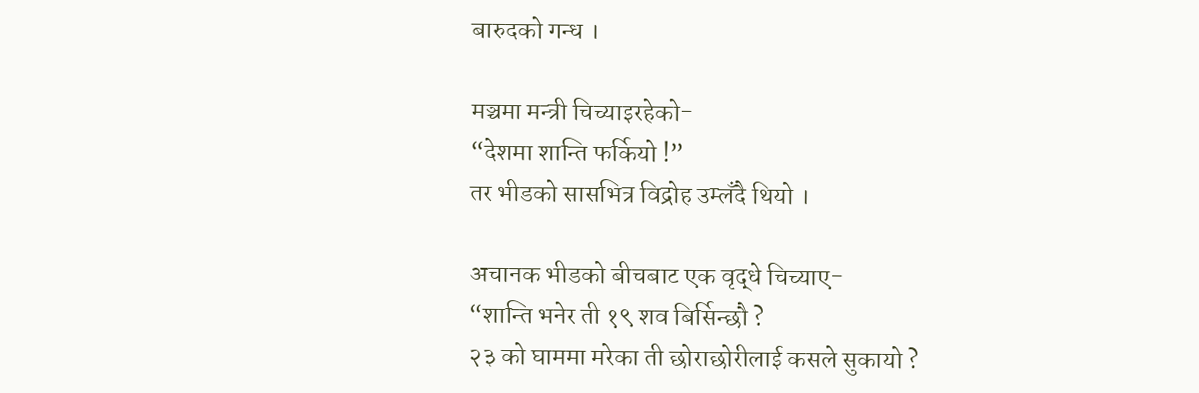बारुदको गन्ध ।

मञ्चमा मन्त्री चिच्याइरहेको-
“देशमा शान्ति फर्कियो !”
तर भीडको सासभित्र विद्रोह उम्लँदै थियो ।

अचानक भीडको बीचबाट एक वृद्धे चिच्याए-
“शान्ति भनेर ती १९ शव बिर्सिन्छौ ?
२३ को घाममा मरेका ती छोराछोरीलाई कसले सुकायो ?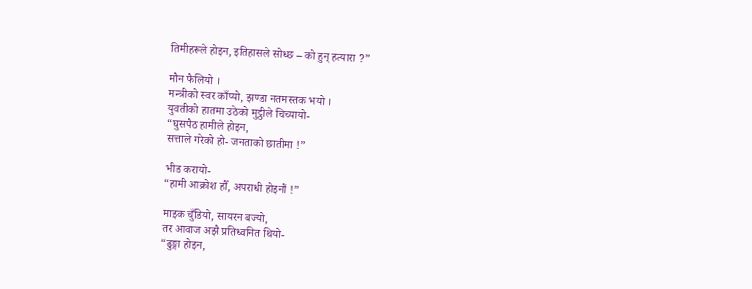तिमीहरूले होइन, इतिहासले सोध्छ – को हुन् हत्यारा ?”

मौन फैलियो ।
मन्त्रीको स्वर काँप्यो, झण्डा नतमस्तक भयो ।
युवतीको हातमा उठेको मुट्ठीले चिच्यायो-
“घुसपैठ हामीले होइन,
सत्ताले गरेको हो- जनताको छातीमा !”

भीड करायो-
“हामी आक्रोश हौँ, अपराधी होइनौं !”

माइक चुँडियो, सायरन बज्यो,
तर आवाज अझै प्रतिध्वनित थियो-
“ढुङ्गा होइन,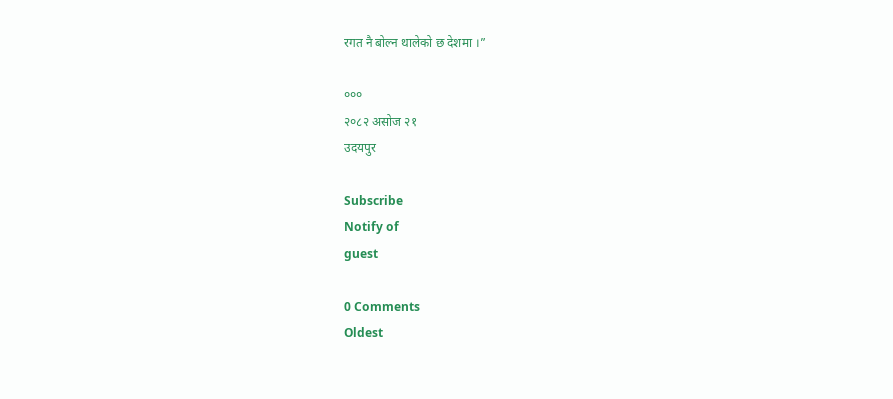रगत नै बोल्न थालेको छ देशमा ।”

०००
२०८२ असोज २१
उदयपुर

Subscribe
Notify of
guest

0 Comments
Oldest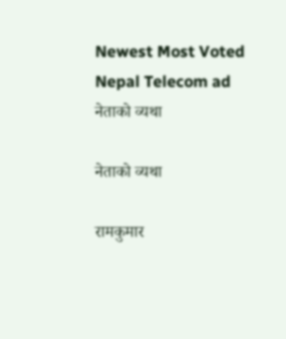Newest Most Voted
Nepal Telecom ad
नेताको व्यथा

नेताको व्यथा

रामकुमार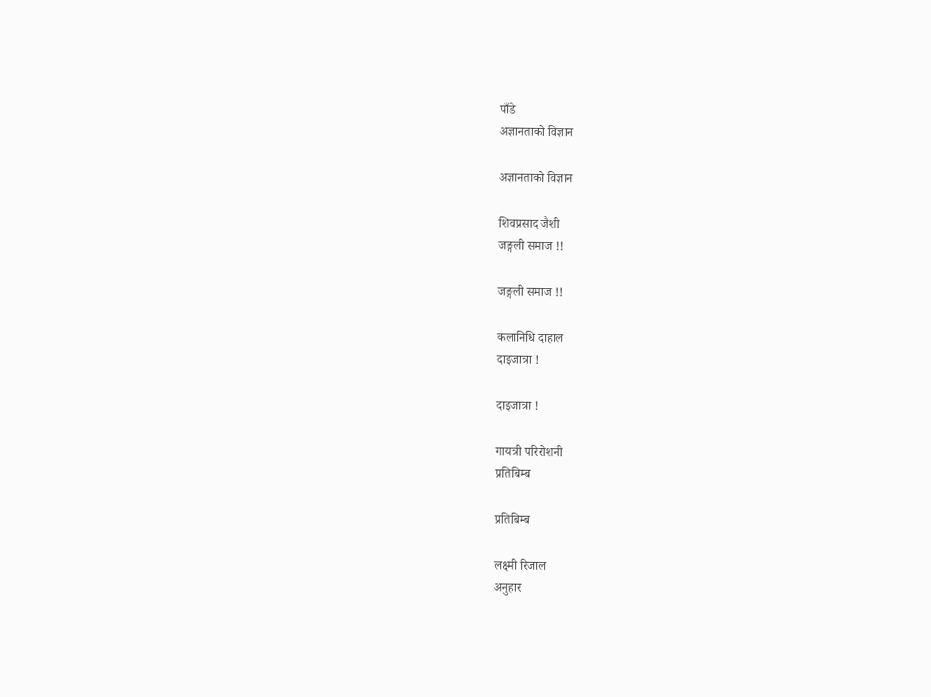पाँडे
अज्ञानताको विज्ञान

अज्ञानताको विज्ञान

शिवप्रसाद जैशी
जङ्गली समाज !!

जङ्गली समाज !!

कलानिधि दाहाल
दाइजात्रा !

दाइजात्रा !

गायत्री परिरोशनी
प्रतिबिम्ब

प्रतिबिम्ब

लक्ष्मी रिजाल
अनुहार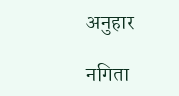अनुहार

नगिता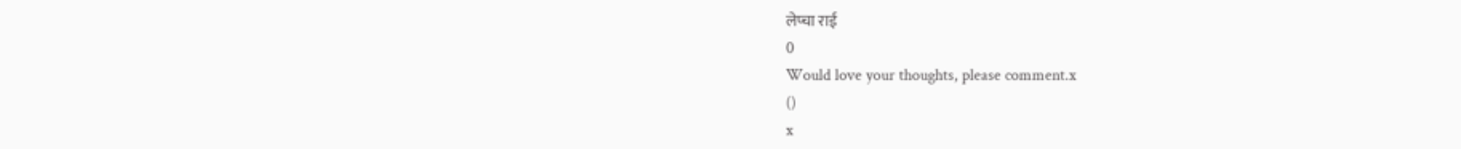लेप्चा राई
0
Would love your thoughts, please comment.x
()
x